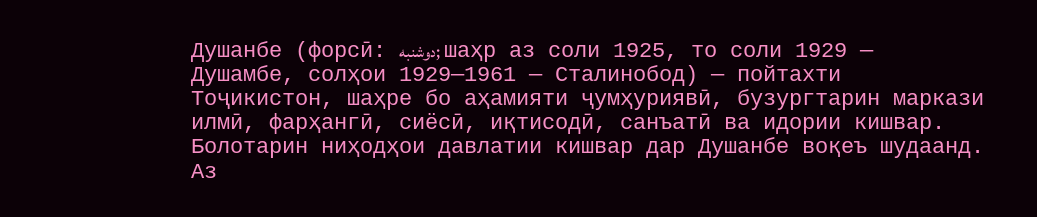Душанбе (форсӣ: دوشنبه; шаҳр аз соли 1925, то соли 1929 — Душамбе, солҳои 1929—1961 — Сталинобод) — пойтахти Тоҷикистон, шаҳре бо аҳамияти ҷумҳуриявӣ, бузургтарин маркази илмӣ, фарҳангӣ, сиёсӣ, иқтисодӣ, санъатӣ ва идории кишвар. Болотарин ниҳодҳои давлатии кишвар дар Душанбе воқеъ шудаанд. Аз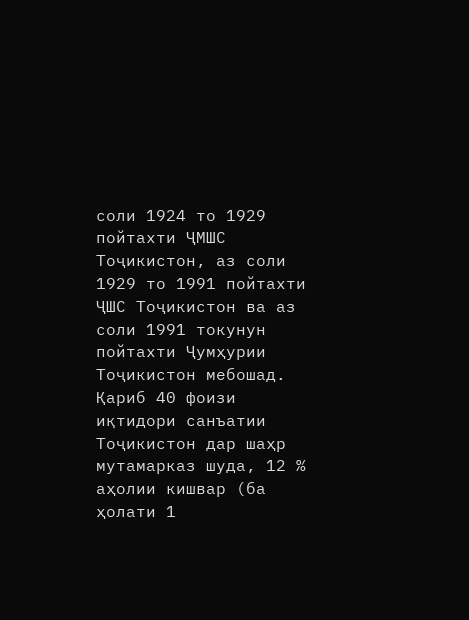соли 1924 то 1929 пойтахти ҶМШС Тоҷикистон, аз соли 1929 то 1991 пойтахти ҶШС Тоҷикистон ва аз соли 1991 токунун пойтахти Ҷумҳурии Тоҷикистон мебошад. Қариб 40 фоизи иқтидори санъатии Тоҷикистон дар шаҳр мутамарказ шуда, 12 % аҳолии кишвар (ба ҳолати 1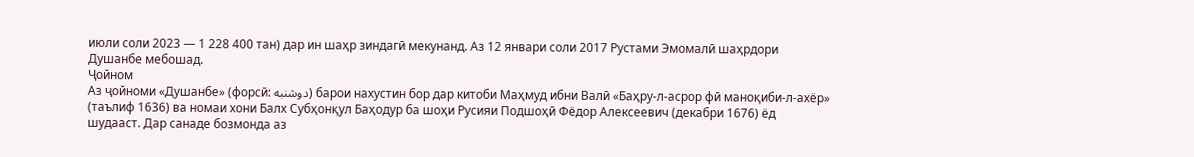июли соли 2023 — 1 228 400 тан) дар ин шаҳр зиндагӣ мекунанд. Аз 12 январи соли 2017 Рустами Эмомалӣ шаҳрдори Душанбе мебошад.
Ҷойном
Аз ҷойноми «Душанбе» (форсӣ: دوشنبه) барои нахустин бор дар китоби Маҳмуд ибни Валӣ «Баҳру-л-асрор фӣ маноқиби-л-ахёр» (таълиф 1636) ва номаи хони Балх Субҳонқул Баҳодур ба шоҳи Русияи Подшоҳӣ Фёдор Алексеевич (декабри 1676) ёд шудааст. Дар санаде бозмонда аз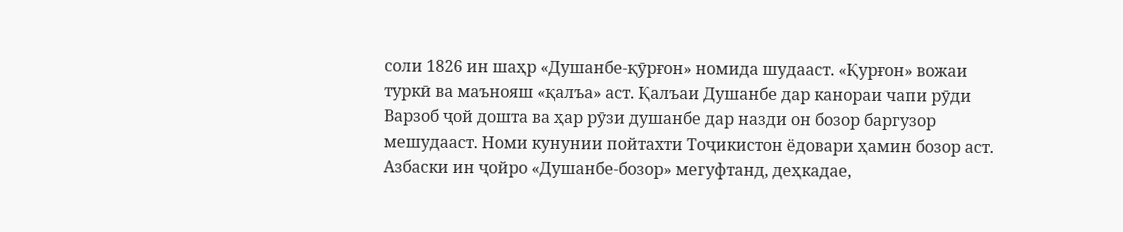соли 1826 ин шаҳр «Душанбе-қӯрғон» номида шудааст. «Қурғон» вожаи туркӣ ва маънояш «қалъа» аст. Қалъаи Душанбе дар канораи чапи рӯди Варзоб ҷой дошта ва ҳар рӯзи душанбе дар назди он бозор баргузор мешудааст. Номи кунунии пойтахти Тоҷикистон ёдовари ҳамин бозор аст. Азбаски ин ҷойро «Душанбе-бозор» мегуфтанд, деҳкадае,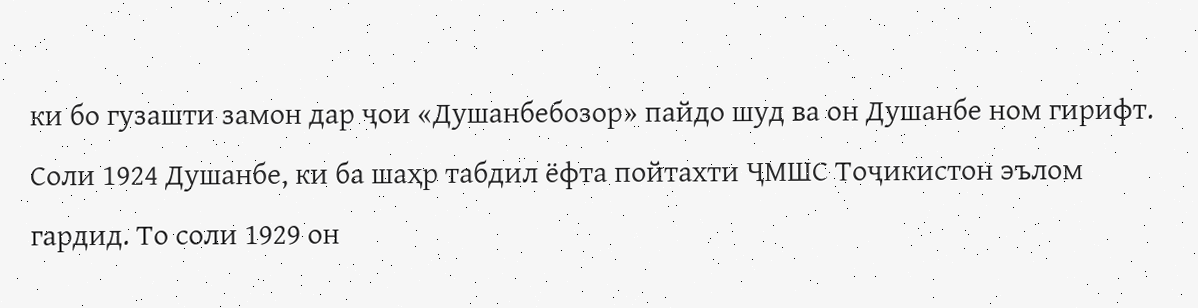ки бо гузашти замон дар ҷои «Душанбебозор» пайдо шуд ва он Душанбе ном гирифт. Соли 1924 Душанбе, ки ба шаҳр табдил ёфта пойтахти ҶМШС Тоҷикистон эълом гардид. То соли 1929 он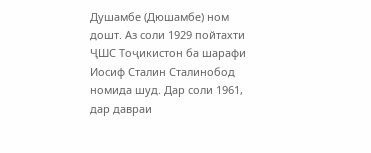Душамбе (Дюшамбе) ном дошт. Аз соли 1929 пойтахти ҶШС Тоҷикистон ба шарафи Иосиф Сталин Сталинобод номида шуд. Дар соли 1961, дар давраи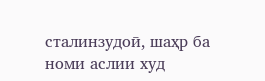сталинзудоӣ, шаҳр ба номи аслии худ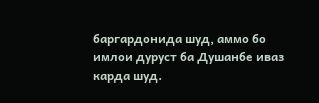баргардонида шуд, аммо бо имлои дуруст ба Душанбе иваз карда шуд.